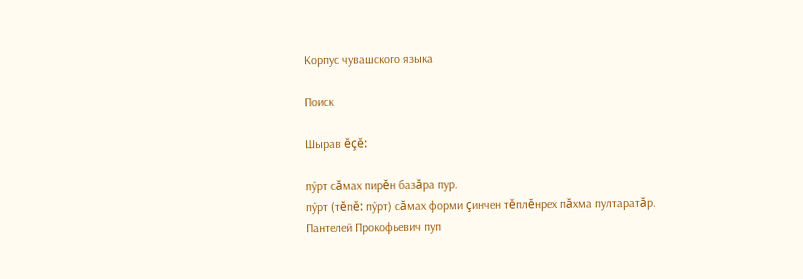Корпус чувашского языка

Поиск

Шырав ĕçĕ:

пӳрт сăмах пирĕн базăра пур.
пӳрт (тĕпĕ: пӳрт) сăмах форми çинчен тĕплĕнрех пăхма пултаратăр.
Пантелей Прокофьевич пуп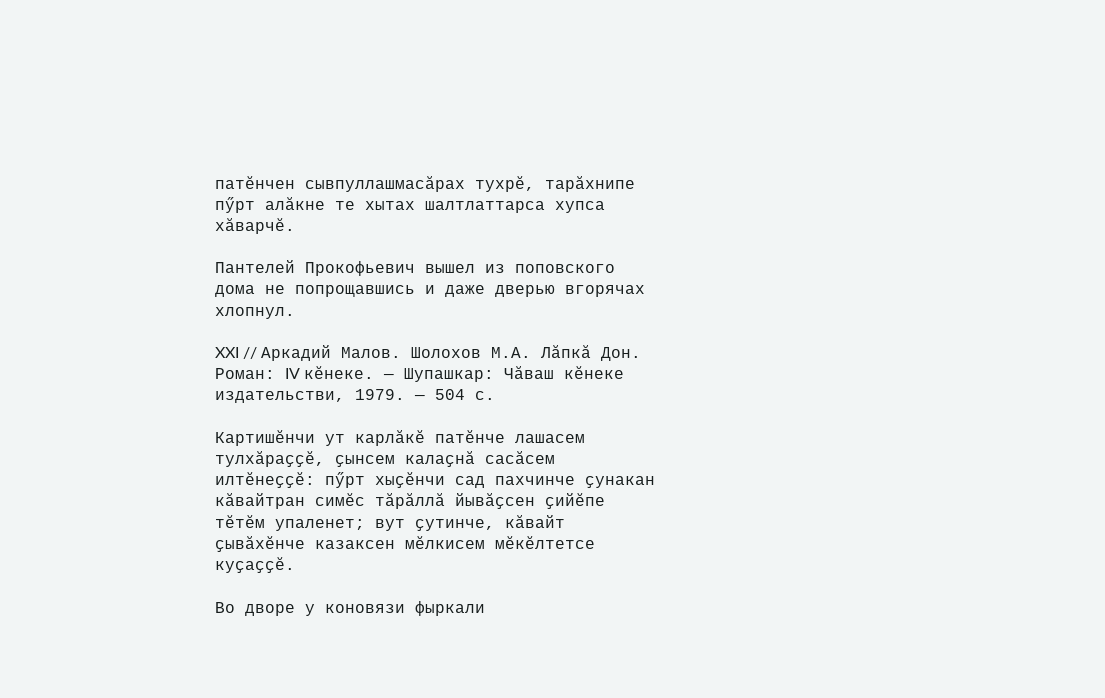патӗнчен сывпуллашмасӑрах тухрӗ, тарӑхнипе пӳрт алӑкне те хытах шалтлаттарса хупса хӑварчӗ.

Пантелей Прокофьевич вышел из поповского дома не попрощавшись и даже дверью вгорячах хлопнул.

XXI // Аркадий Малов. Шолохов М.А. Лӑпкӑ Дон. Роман: IV кӗнеке. — Шупашкар: Чӑваш кӗнеке издательстви, 1979. — 504 с.

Картишӗнчи ут карлӑкӗ патӗнче лашасем тулхӑраҫҫӗ, ҫынсем калаҫнӑ сасӑсем илтӗнеҫҫӗ: пӳрт хыҫӗнчи сад пахчинче ҫунакан кӑвайтран симӗс тӑрӑллӑ йывӑҫсен ҫийӗпе тӗтӗм упаленет; вут ҫутинче, кӑвайт ҫывӑхӗнче казаксен мӗлкисем мӗкӗлтетсе куҫаҫҫӗ.

Во дворе у коновязи фыркали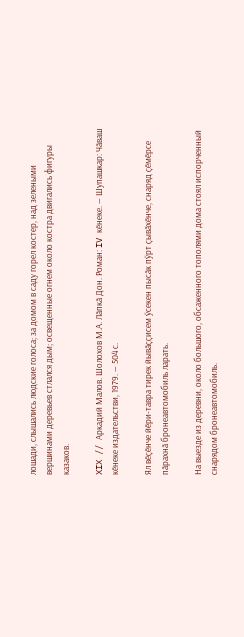лошади, слышались людские голоса; за домом в саду горел костер, над зелеными вершинами деревьев стлался дым; освещенные огнем около костра двигались фигуры казаков.

XIX // Аркадий Малов. Шолохов М.А. Лӑпкӑ Дон. Роман: IV кӗнеке. — Шупашкар: Чӑваш кӗнеке издательстви, 1979. — 504 с.

Ял вӗҫӗнче йӗри-тавра тирек йывӑҫҫисем ӳсекен пысӑк пӳрт ҫывӑхӗнче, снаряд ҫӗмӗрсе пӑрахнӑ бронеавтомобиль ларать.

На выезде из деревни, около большого, обсаженного тополями дома стоял испорченный снарядом бронеавтомобиль.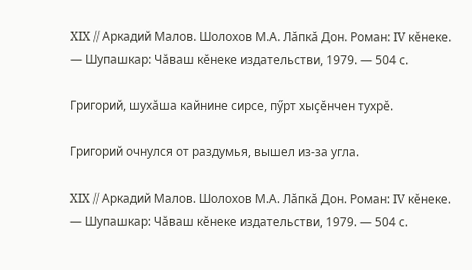XIX // Аркадий Малов. Шолохов М.А. Лӑпкӑ Дон. Роман: IV кӗнеке. — Шупашкар: Чӑваш кӗнеке издательстви, 1979. — 504 с.

Григорий, шухӑша кайнине сирсе, пӳрт хыҫӗнчен тухрӗ.

Григорий очнулся от раздумья, вышел из-за угла.

XIX // Аркадий Малов. Шолохов М.А. Лӑпкӑ Дон. Роман: IV кӗнеке. — Шупашкар: Чӑваш кӗнеке издательстви, 1979. — 504 с.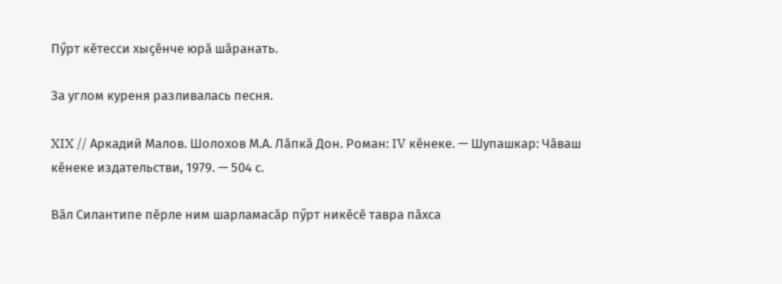Пӳрт кӗтесси хыҫӗнче юрӑ шӑранать.

За углом куреня разливалась песня.

XIX // Аркадий Малов. Шолохов М.А. Лӑпкӑ Дон. Роман: IV кӗнеке. — Шупашкар: Чӑваш кӗнеке издательстви, 1979. — 504 с.

Вӑл Силантипе пӗрле ним шарламасӑр пӳрт никӗсӗ тавра пӑхса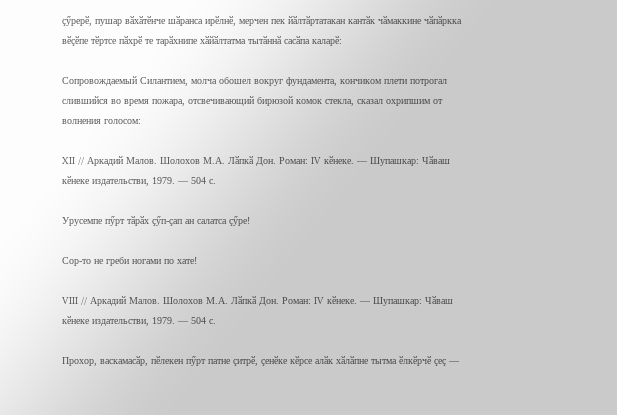ҫӳрерӗ, пушар вӑхӑтӗнче шӑранса ирӗлнӗ, мерчен пек йӑлтӑртатакан кантӑк чӑмаккине чӑпӑркка вӗҫӗпе тӗртсе пӑхрӗ те тарӑхнипе хӑйӑлтатма тытӑннӑ сасӑпа каларӗ:

Сопровождаемый Силантием, молча обошел вокруг фундамента, кончиком плети потрогал слившийся во время пожара, отсвечивающий бирюзой комок стекла, сказал охрипшим от волнения голосом:

XII // Аркадий Малов. Шолохов М.А. Лӑпкӑ Дон. Роман: IV кӗнеке. — Шупашкар: Чӑваш кӗнеке издательстви, 1979. — 504 с.

Урусемпе пӳрт тӑрӑх ҫӳп-ҫап ан салатса ҫӳре!

Сор-то не греби ногами по хате!

VIII // Аркадий Малов. Шолохов М.А. Лӑпкӑ Дон. Роман: IV кӗнеке. — Шупашкар: Чӑваш кӗнеке издательстви, 1979. — 504 с.

Прохор, васкамасӑр, пӗлекен пӳрт патне ҫитрӗ, ҫенӗке кӗрсе алӑк хӑлӑпне тытма ӗлкӗрчӗ ҫеҫ —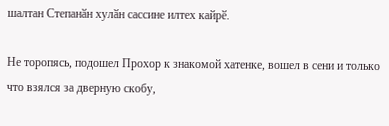шалтан Степанӑн хулӑн сассине илтех кайрӗ.

Не торопясь, подошел Прохор к знакомой хатенке, вошел в сени и только что взялся за дверную скобу,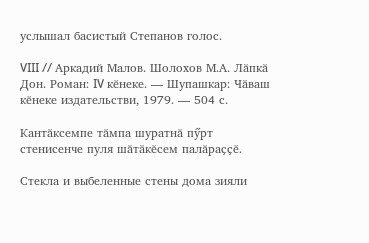услышал басистый Степанов голос.

VIII // Аркадий Малов. Шолохов М.А. Лӑпкӑ Дон. Роман: IV кӗнеке. — Шупашкар: Чӑваш кӗнеке издательстви, 1979. — 504 с.

Кантӑксемпе тӑмпа шуратнӑ пӳрт стенисенче пуля шӑтӑкӗсем палӑраҫҫӗ.

Стекла и выбеленные стены дома зияли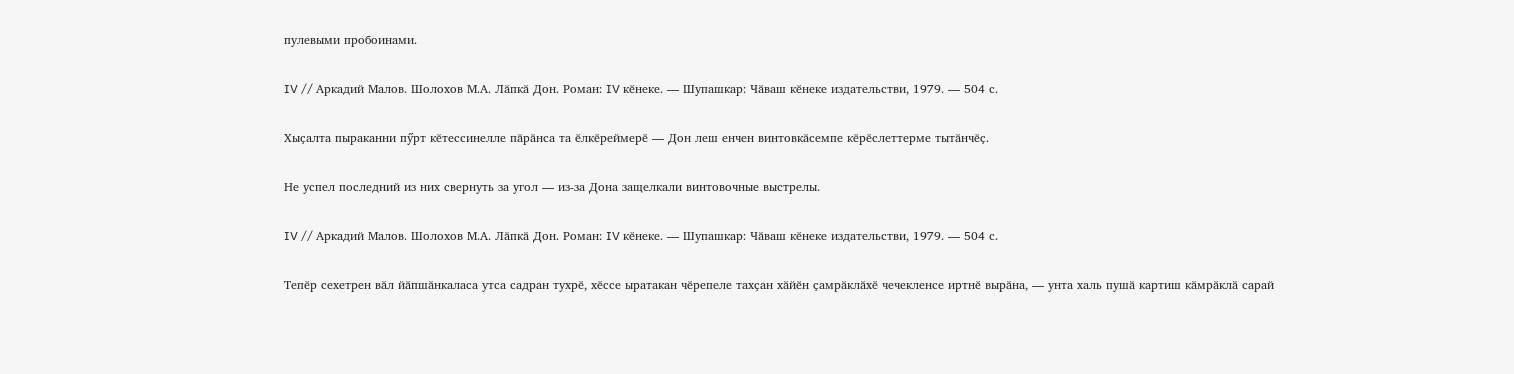пулевыми пробоинами.

IV // Аркадий Малов. Шолохов М.А. Лӑпкӑ Дон. Роман: IV кӗнеке. — Шупашкар: Чӑваш кӗнеке издательстви, 1979. — 504 с.

Хыҫалта пыраканни пӳрт кӗтессинелле пӑрӑнса та ӗлкӗреймерӗ — Дон леш енчен винтовкӑсемпе кӗрӗслеттерме тытӑнчӗҫ.

Не успел последний из них свернуть за угол — из-за Дона защелкали винтовочные выстрелы.

IV // Аркадий Малов. Шолохов М.А. Лӑпкӑ Дон. Роман: IV кӗнеке. — Шупашкар: Чӑваш кӗнеке издательстви, 1979. — 504 с.

Тепӗр сехетрен вӑл йӑпшӑнкаласа утса садран тухрӗ, хӗссе ыратакан чӗрепеле тахҫан хӑйӗн ҫамрӑклӑхӗ чечекленсе иртнӗ вырӑна, — унта халь пушӑ картиш кӑмрӑклӑ сарай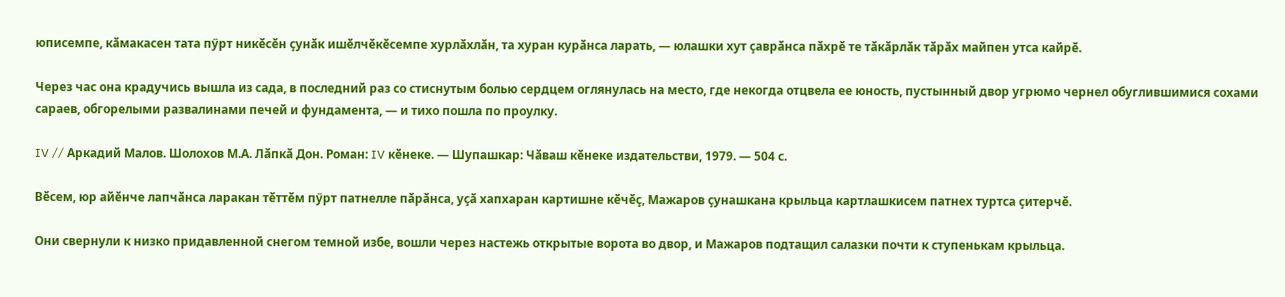юписемпе, кӑмакасен тата пӳрт никӗсӗн ҫунӑк ишӗлчӗкӗсемпе хурлӑхлӑн, та хуран курӑнса ларать, — юлашки хут ҫаврӑнса пӑхрӗ те тӑкӑрлӑк тӑрӑх майпен утса кайрӗ.

Через час она крадучись вышла из сада, в последний раз со стиснутым болью сердцем оглянулась на место, где некогда отцвела ее юность, пустынный двор угрюмо чернел обуглившимися сохами сараев, обгорелыми развалинами печей и фундамента, — и тихо пошла по проулку.

IV // Аркадий Малов. Шолохов М.А. Лӑпкӑ Дон. Роман: IV кӗнеке. — Шупашкар: Чӑваш кӗнеке издательстви, 1979. — 504 с.

Вӗсем, юр айӗнче лапчӑнса ларакан тӗттӗм пӳрт патнелле пӑрӑнса, уҫӑ хапхаран картишне кӗчӗҫ, Мажаров ҫунашкана крыльца картлашкисем патнех туртса ҫитерчӗ.

Они свернули к низко придавленной снегом темной избе, вошли через настежь открытые ворота во двор, и Мажаров подтащил салазки почти к ступенькам крыльца.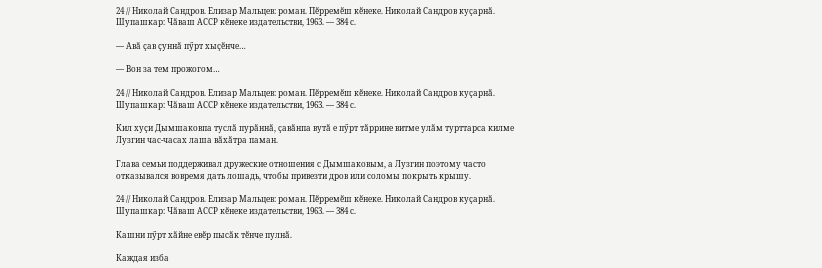24 // Николай Сандров. Елизар Мальцев: роман. Пӗрремӗш кӗнеке. Николай Сандров куҫарнӑ. Шупашкар: Чӑваш АССР кӗнеке издательстви, 1963. — 384 с.

— Авӑ ҫав ҫуннӑ пӳрт хыҫӗнче…

— Вон за тем прожогом…

24 // Николай Сандров. Елизар Мальцев: роман. Пӗрремӗш кӗнеке. Николай Сандров куҫарнӑ. Шупашкар: Чӑваш АССР кӗнеке издательстви, 1963. — 384 с.

Кил хуҫи Дымшаковпа туслӑ пурӑннӑ, ҫавӑнпа вутӑ е пӳрт тӑррине витме улӑм турттарса килме Лузгин час-часах лаша вӑхӑтра паман.

Глава семьи поддерживал дружеские отношения с Дымшаковым, а Лузгин поэтому часто отказывался вовремя дать лошадь, чтобы привезти дров или соломы покрыть крышу.

24 // Николай Сандров. Елизар Мальцев: роман. Пӗрремӗш кӗнеке. Николай Сандров куҫарнӑ. Шупашкар: Чӑваш АССР кӗнеке издательстви, 1963. — 384 с.

Кашни пӳрт хӑйне евӗр пысӑк тӗнче пулнӑ.

Каждая изба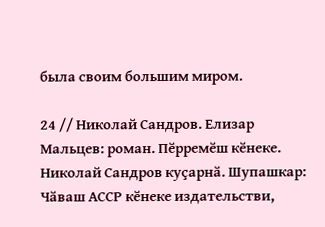была своим большим миром.

24 // Николай Сандров. Елизар Мальцев: роман. Пӗрремӗш кӗнеке. Николай Сандров куҫарнӑ. Шупашкар: Чӑваш АССР кӗнеке издательстви,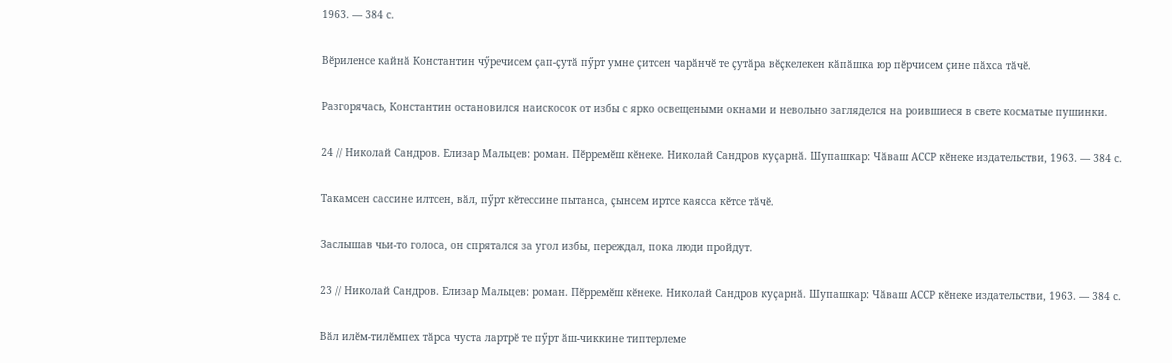1963. — 384 с.

Вӗриленсе кайнӑ Константин чӳречисем ҫап-ҫутӑ пӳрт умне ҫитсен чарӑнчӗ те ҫутӑра вӗҫкелекен кӑпӑшка юр пӗрчисем ҫине пӑхса тӑчӗ.

Разгорячась, Константин остановился наискосок от избы с ярко освещеными окнами и невольно загляделся на роившиеся в свете косматые пушинки.

24 // Николай Сандров. Елизар Мальцев: роман. Пӗрремӗш кӗнеке. Николай Сандров куҫарнӑ. Шупашкар: Чӑваш АССР кӗнеке издательстви, 1963. — 384 с.

Такамсен сассине илтсен, вӑл, пӳрт кӗтессине пытанса, ҫынсем иртсе каясса кӗтсе тӑчӗ.

Заслышав чьи-то голоса, он спрятался за угол избы, переждал, пока люди пройдут.

23 // Николай Сандров. Елизар Мальцев: роман. Пӗрремӗш кӗнеке. Николай Сандров куҫарнӑ. Шупашкар: Чӑваш АССР кӗнеке издательстви, 1963. — 384 с.

Вӑл илӗм-тилӗмпех тӑрса чуста лартрӗ те пӳрт ӑш-чиккине типтерлеме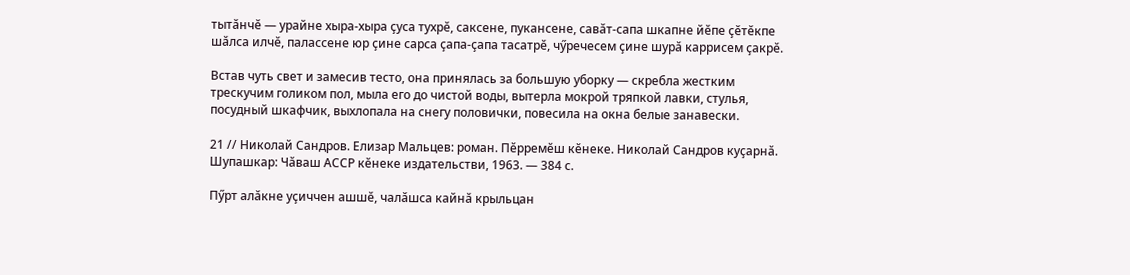тытӑнчӗ — урайне хыра-хыра ҫуса тухрӗ, саксене, пукансене, савӑт-сапа шкапне йӗпе ҫӗтӗкпе шӑлса илчӗ, палассене юр ҫине сарса ҫапа-ҫапа тасатрӗ, чӳречесем ҫине шурӑ каррисем ҫакрӗ.

Встав чуть свет и замесив тесто, она принялась за большую уборку — скребла жестким трескучим голиком пол, мыла его до чистой воды, вытерла мокрой тряпкой лавки, стулья, посудный шкафчик, выхлопала на снегу половички, повесила на окна белые занавески.

21 // Николай Сандров. Елизар Мальцев: роман. Пӗрремӗш кӗнеке. Николай Сандров куҫарнӑ. Шупашкар: Чӑваш АССР кӗнеке издательстви, 1963. — 384 с.

Пӳрт алӑкне уҫиччен ашшӗ, чалӑшса кайнӑ крыльцан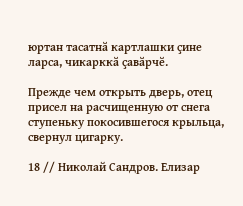юртан тасатнӑ картлашки ҫине ларса, чикарккӑ ҫавӑрчӗ.

Прежде чем открыть дверь, отец присел на расчищенную от снега ступеньку покосившегося крыльца, свернул цигарку.

18 // Николай Сандров. Елизар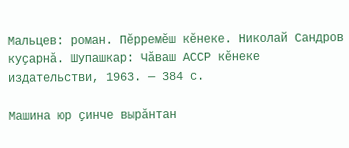Мальцев: роман. Пӗрремӗш кӗнеке. Николай Сандров куҫарнӑ. Шупашкар: Чӑваш АССР кӗнеке издательстви, 1963. — 384 с.

Машина юр ҫинче вырӑнтан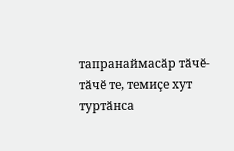тапранаймасӑр тӑчӗ-тӑчӗ те, темиҫе хут туртӑнса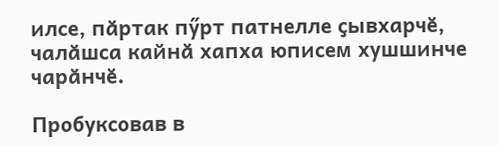илсе, пӑртак пӳрт патнелле ҫывхарчӗ, чалӑшса кайнӑ хапха юписем хушшинче чарӑнчӗ.

Пробуксовав в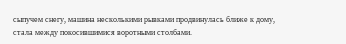сыпучем снегу, машина несколькими рывками продвинулась ближе к дому, стала между покосившимися воротными столбами.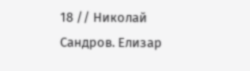18 // Николай Сандров. Елизар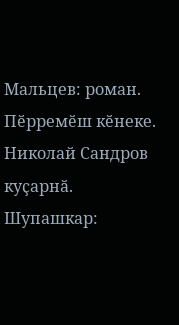Мальцев: роман. Пӗрремӗш кӗнеке. Николай Сандров куҫарнӑ. Шупашкар: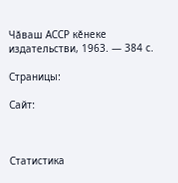Чӑваш АССР кӗнеке издательстви, 1963. — 384 с.

Страницы:

Сайт:



Статистика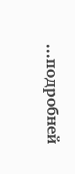...подробней